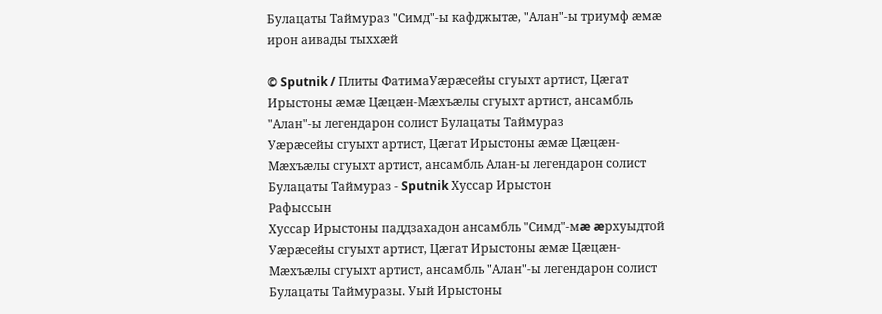Булацаты Таймураз "Симд"-ы кафджытæ, "Алан"-ы триумф æмæ ирон аивады тыххæй

© Sputnik / Плиты ФатимаУæрæсейы сгуыхт артист, Цæгат Ирыстоны æмæ Цæцæн-Мæхъæлы сгуыхт артист, ансамбль "Алан"-ы легендарон солист Булацаты Таймураз
Уæрæсейы сгуыхт артист, Цæгат Ирыстоны æмæ Цæцæн-Мæхъæлы сгуыхт артист, ансамбль Алан-ы легендарон солист Булацаты Таймураз - Sputnik Хуссар Ирыстон
Рафыссын
Хуссар Ирыстоны паддзахадон ансамбль "Симд"-мæ æрхуыдтой Уæрæсейы сгуыхт артист, Цæгат Ирыстоны æмæ Цæцæн-Мæхъæлы сгуыхт артист, ансамбль "Алан"-ы легендарон солист Булацаты Таймуразы. Уый Ирыстоны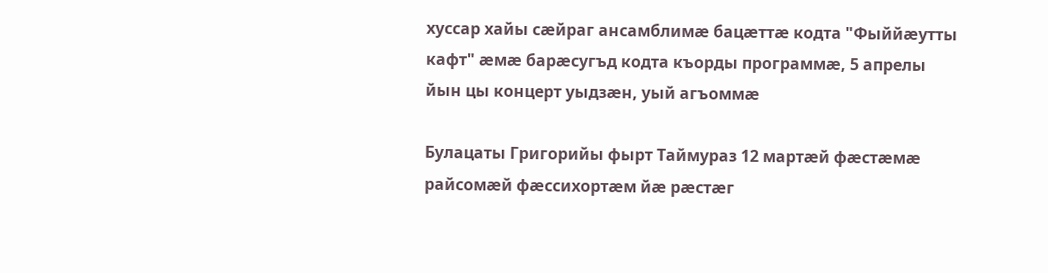хуссар хайы сæйраг ансамблимæ бацæттæ кодта "Фыййæутты кафт" æмæ барæсугъд кодта къорды программæ, 5 апрелы йын цы концерт уыдзæн, уый агъоммæ

Булацаты Григорийы фырт Таймураз 12 мартæй фæстæмæ райсомæй фæссихортæм йæ рæстæг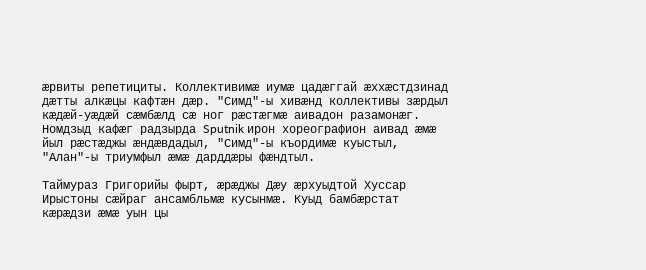æрвиты репетициты. Коллективимæ иумæ цадæггай æххæстдзинад дæтты алкæцы кафтæн дæр. "Симд"-ы хивæнд коллективы зæрдыл кæдæй-уæдæй сæмбæлд сæ ног рæстæгмæ аивадон разамонæг. Номдзыд кафæг радзырда Sputnik ирон хореографион аивад æмæ йыл рæстæджы æндæвдадыл, "Симд"-ы къордимæ куыстыл, "Алан"-ы триумфыл æмæ дарддæры фæндтыл.

Таймураз Григорийы фырт, æрæджы Дæу æрхуыдтой Хуссар Ирыстоны сæйраг ансамбльмæ кусынмæ. Куыд бамбæрстат кæрæдзи æмæ уын цы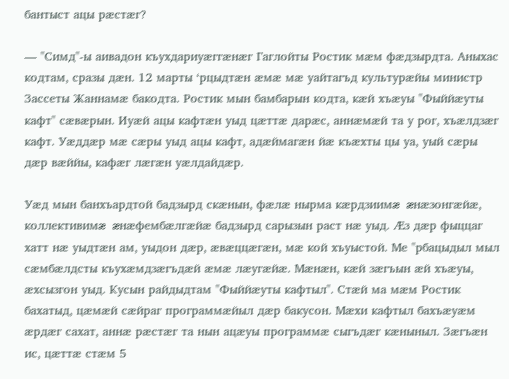бантыст ацы рæстæг?

— "Симд"-ы аивадон къухдариуæггæнæг Гаглойты Ростик мæм фæдзырдта. Аныхас кодтам, сразы дæн. 12 марты ʻрцыдтæн æмæ мæ уайтагъд культурæйы министр Зассеты Жаннамæ бакодта. Ростик мын бамбарын кодта, кæй хъæуы "Фыййæуты кафт" сæвæрын. Иуæй ацы кафтæн уыд цæттæ дарæс, аннæмæй та у рог, хъæлдзæг кафт. Уæддæр мæ сæры уыд ацы кафт, адæймагæн йæ къæхты цы уа, уый сæры дæр вæййы, кафæг лæгæн уæлдайдæр.

Уæд мын банхъардтой бадзырд скæнын, фæлæ нырма кæрдзиимæ æнæзонгæйæ, коллективимæ æнæфембæлгæйæ бадзырд сарызын раст нæ уыд. Æз дæр фыццаг хатт нæ уыдтæн ам, уыдон дæр, æвæццæгæн, мæ кой хъуыстой. Ме "рбацыдыл мыл сæмбæлдсты къухæмдзæгъдæй æмæ лæугæйæ. Мæнæн, кæй зæгъын æй хъæуы, æхсызгон уыд. Кусын райдыдтам "Фыййæуты кафтыл". Стæй ма мæм Ростик бахатыд, цæмæй сæйраг программæйыл дæр бакусон. Мæхи кафтыл бахъæуæм æрдæг сахат, аннæ рæстæг та нын ацæуы программæ сыгъдæг кæныныл. Зæгъæн ис, цæттæ стæм 5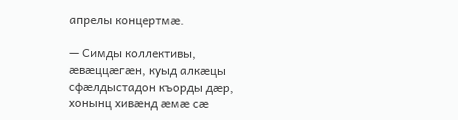апрелы концертмæ.

— Симды коллективы, æвæццæгæн, куыд алкæцы сфæлдыстадон къорды дæр, хонынц хивæнд æмæ сæ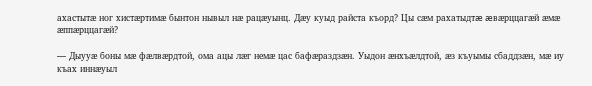ахастытæ ног хистæртимæ бынтон нывыл нæ рацæуынц. Дæу куыд райста къорд? Цы сæм рахатыдтæ æвæрццагæй æмæ æппæрццагæй?

— Дыууæ боны мæ фæлвæрдтой, ома ацы лæг немæ цас бафæраздзæн. Уыдон æнхъæлдтой, æз къуымы сбаддзæн, мæ иу къах иннæуыл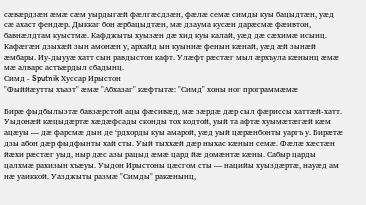сæвæрдзæн æмæ сæм уырдыгæй фæлгæсдзæн, фæлæ семæ симды куы бацыдтæн, уæд сæ ахаст фендæр. Дыккаг бон æрбацыдтæн, мæ дзаума кусæн дарæсмæ фæивтон, бавнæлдтам куыстмæ. Кафджыты хуызæн дæ хид куы калай, уæд дæ сæхимæ исынц. Кафæгæн дзыхæй зын амонæн у, архайд ын куыннæ фенын кæнай, уæд æй зынæй æмбары. Иу-дыууæ хатт сын равдыстон кафт. Улæфт рæстæг мыл æрхъула кæнынц æмæ мæ алварс астъæрдыл сбадынц.
Симд - Sputnik Хуссар Ирыстон
"Фыййæутты хъазт" æмæ "Абхазаг" кæфтытæ: "Симд" хоны ног программæмæ

Бирæ фыдбылызтæ бавзæрстой ацы фæсивæд, мæ зæрдæ дæр сыл фæриссы хаттæй-хатт. Уыдонæй кæцыдæртæ хæдæфсады сконды тох кодтой, уый та афтæ хуымæтæгæй кæм ацæуы — дæ фарсмæ дын де ʻрдхорды куы амарой, уæд уый цæрæнбонты уаргъ у. Бирæтæ дзы абон дæр фыдфынты хай сты. Уый тыххæй дæр ныхас кæнын семæ. Фæлæ хæстæн йæхи рæстæг уыд, ныр дæс азы рацыд æмæ цард йæ домæнтæ кæны. Сабыр царды цалхмæ рахизын хъæуы. Уыдон Ирыстоны цæсгом сты — нацийы хуыздæртæ, науæд ам нæ уаиккой. Уазджыты размæ "Симды" ракæнынц,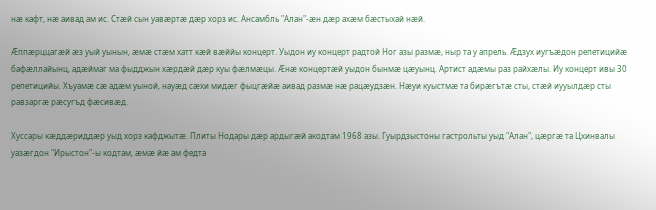нæ кафт, нæ аивад ам ис. Стæй сын уавæртæ дæр хорз ис. Ансамбль "Алан"-æн дæр ахæм бæстыхай нæй.

Æппæрццагæй æз уый уынын, æмæ стæм хатт кæй вæййы концерт. Уыдон иу концерт радтой Ног азы размæ, ныр та у апрель. Ӕдзух иугъæдон репетицийæ бафæллайынц, адæймаг ма фыдджын хæрдæй дæр куы фæлмæцы. Æнæ концертæй уыдон бынмæ цæуынц. Артист адæмы раз райхæлы. Иу концерт ивы 30 репетицийы. Хъуамæ сæ адæм уыной, науæд сæхи мидæг фыцгæйæ аивад размæ нæ рацæудзæн. Нæуи куыстмæ та бирæгътæ сты, стæй иууылдæр сты равзаргæ рæсугъд фæсивæд.

Хуссары кæддæриддæр уыд хорз кафджытæ. Плиты Нодары дæр ардыгæй акодтам 1968 азы. Гуырдзыстоны гастрольты уыд "Алан", цæргæ та Цхинвалы уазæгдон "Ирыстон"-ы кодтам, æмæ йæ ам федта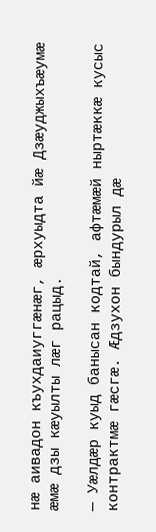нæ аивадон къухдаиуггæнæг, æрхуыдта йæ Дзæуджыхъæумæ æмæ дзы кæуылты лæг рацыд.

— Уæлдæр куыд банысан кодтай, афтæмæй ныртæккæ кусыс контрактмæ гæсгæ. Æдзухон бындурыл дæ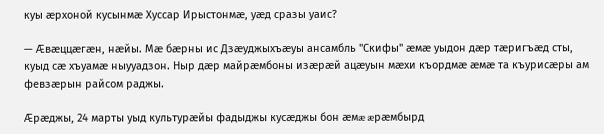куы æрхоной кусынмæ Хуссар Ирыстонмæ, уæд сразы уаис?

— Ӕвӕццӕгӕн, нӕйы. Мæ бæрны ис Дзæуджыхъæуы ансамбль "Скифы" æмæ уыдон дæр тæригъæд сты, куыд сæ хъуамæ ныууадзон. Ныр дæр майрæмбоны изæрæй ацæуын мӕхи къордмӕ æмæ та къурисæры ам февзæрын райсом раджы.

Æрæджы, 24 марты уыд культурæйы фадыджы кусæджы бон æмæ æрæмбырд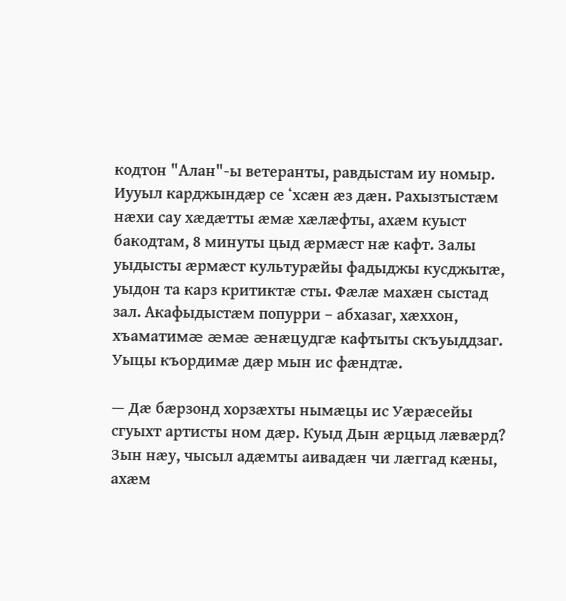кодтон "Алан"-ы ветеранты, равдыстам иу номыр. Иууыл карджындæр се ʻхсæн æз дæн. Рахызтыстæм нæхи сау хæдæтты æмæ хæлæфты, ахæм куыст бакодтам, 8 минуты цыд æрмæст нæ кафт. Залы уыдысты æрмæст культурæйы фадыджы кусджытæ, уыдон та карз критиктæ сты. Фæлæ махæн сыстад зал. Акафыдыстæм попурри – абхазаг, хæххон, хъаматимæ æмæ æнæцудгæ кафтыты скъуыддзаг. Уыцы къордимæ дæр мын ис фæндтæ.

— Дæ бæрзонд хорзæхты нымæцы ис Уӕрӕсейы сгуыхт артисты ном дæр. Куыд Дын æрцыд лæвæрд? Зын нæу, чысыл адæмты аивадæн чи лæггад кæны, ахæм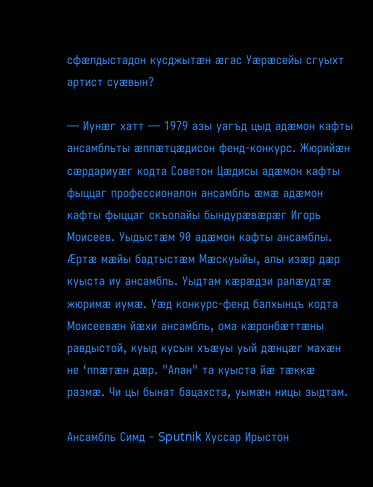сфæлдыстадон кусджытæн æгас Уæрæсейы сгуыхт артист суæвын?

— Иунæг хатт — 1979 азы уагъд цыд адæмон кафты ансамбльты æппæтцæдисон фенд-конкурс. Жюрийæн сæрдариуæг кодта Советон Цæдисы адæмон кафты фыццаг профессионалон ансамбль æмæ адæмон кафты фыццаг скъолайы бындурæвæрæг Игорь Моисеев. Уыдыстæм 90 адæмон кафты ансамблы. Æртæ мæйы бадтыстæм Мæскуыйы, алы изæр дæр куыста иу ансамбль. Уыдтам кæрæдзи ралæудтæ жюримæ иумæ. Уæд конкурс-фенд балхынцъ кодта Моисеевæн йæхи ансамбль, ома кæронбӕттӕны равдыстой, куыд кусын хъæуы уый дæнцæг махæн не ʻппæтæн дæр. "Алан" та куыста йæ тæккæ размæ. Чи цы бынат бацахста, уымæн ницы зыдтам.

Ансамбль Симд - Sputnik Хуссар Ирыстон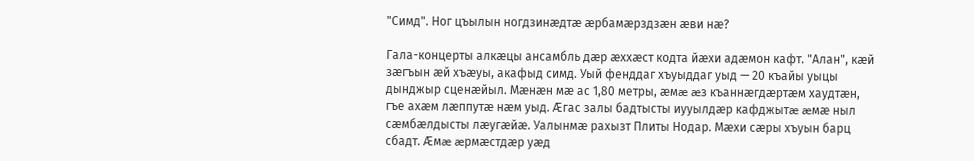"Симд". Ног цъылын ногдзинӕдтӕ ӕрбамӕрздзӕн ӕви нӕ?

Гала-концерты алкӕцы ансамбль дæр æххæст кодта йæхи адæмон кафт. "Алан", кæй зæгъын æй хъæуы, акафыд симд. Уый фенддаг хъуыддаг уыд — 20 къайы уыцы дынджыр сценæйыл. Мæнæн мæ ас 1,80 метры, æмæ æз къаннæгдæртæм хаудтæн, гъе ахæм лæппутæ нæм уыд. Æгас залы бадтысты иууылдæр кафджытæ æмæ ныл сæмбæлдысты лæугæйæ. Уалынмæ рахызт Плиты Нодар. Мæхи сæры хъуын барц сбадт. Æмæ æрмæстдæр уæд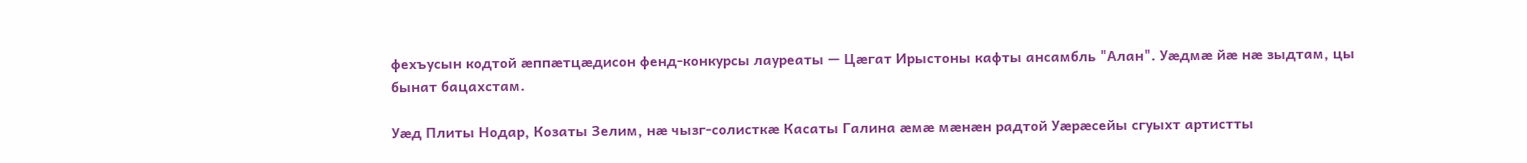фехъусын кодтой æппæтцæдисон фенд-конкурсы лауреаты — Цæгат Ирыстоны кафты ансамбль "Алан". Уæдмæ йæ нæ зыдтам, цы бынат бацахстам.

Уæд Плиты Нодар, Козаты Зелим, нæ чызг-солисткæ Касаты Галина æмæ мæнæн радтой Уæрæсейы сгуыхт артистты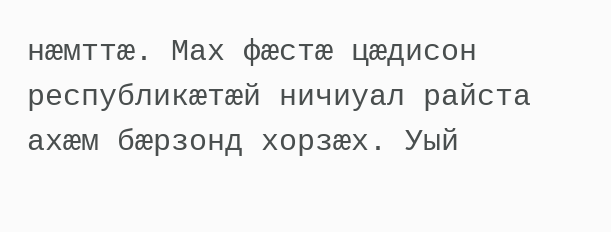нæмттæ. Мах фæстæ цæдисон республикæтæй ничиуал райста ахæм бæрзонд хорзæх. Уый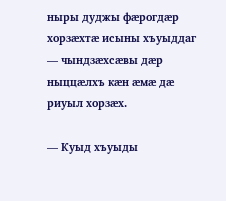ныры дуджы фæрогдæр хорзæхтæ исыны хъуыддаг — чындзæхсæвы дæр ныццæлхъ кæн æмæ дæ риуыл хорзæх.

— Куыд хъуыды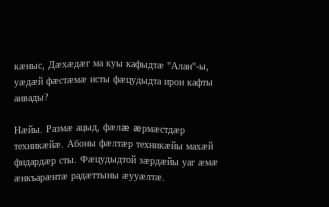кæныс, Дæхæдæг ма куы кафыдтæ "Алан"-ы, уæдæй фæстæмæ исты фæцудыдта ирон кафты аивады?

Нæйы. Размæ ацыд, фæлæ æрмæстдæр техникæйæ. Абоны фæлтæр техникæйы махæй фидардæр сты. Фæцудыдтой зæрдæйы уаг æмæ æнкъарæнтæ радæттыны æууæлтæ.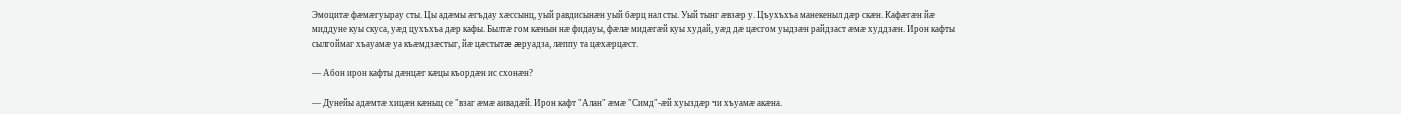Эмоцитæ фæмæгуырау сты. Цы адæмы æгъдау хæссынц, уый равдисынæн уый бæрц нал сты. Уый тынг æвзæр у. Цъухъхъа манекеныл дæр скæн. Кафæгæн йæ миддуне куы скуса, уæд цухъхъа дæр кафы. Былтæ гом кæнын нæ фидауы, фæлæ мидæгæй куы худай, уæд дæ цæсгом уыдзæн райдзаст æмæ худдзæн. Ирон кафты сылгоймаг хъауамæ уа къæмдзæстыг, йæ цæстытæ æруадза, лæппу та цæхæрцæст.

— Абон ирон кафты дæнцæг кæцы къордӕн ис схонæн?

— Дунейы адæмтæ хицæн кæныц се "взаг æмæ аивадæй. Ирон кафт "Алан" æмæ "Симд"-æй хуыздæр чи хъуамæ акæна.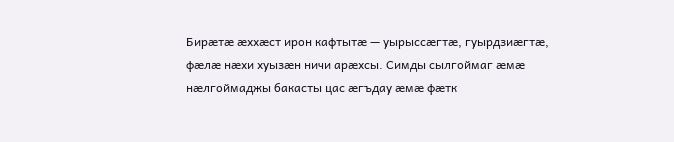Бирæтæ ӕххӕст ирон кафтытæ — уырыссæгтæ, гуырдзиæгтæ, фæлæ нæхи хуызæн ничи арæхсы. Симды сылгоймаг æмæ нæлгоймаджы бакасты цас æгъдау æмæ фæтк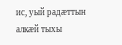ис, уый радæттын алкæй тыхы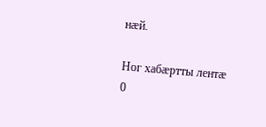нæй.

Ног хабӕртты лентӕ
0